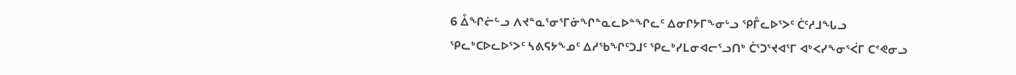6 ᐂᖏᓖᓪᓗ ᐱᔪᓐᓇᕐᓂᕐᒥᓃᖏᓐᓇᓚᐅᓐᖏᓚᑦ ᐃᓂᒋᔭᒥᖕᓂᒡᓗ ᕿᒤᓚᐅᕐᐳᑦ ᑖᑦᓱᒧᖓᓗ ᕿᓚᒃᑕᐅᓚᐅᕐᐳᑦ ᓴᕕᕋᔭᖕᓄᑦ ᐃᓱᖃᖏᑦᑐᒧᑦ ᕿᓚᒃᓯᒪᓂᐊᓕᕐᓗᑎᒃ ᑖᕐᑐᕐᔪᐊᕐᒥ ᐊᒃᐸᓯᖕᓂᕐᐹᒥ ᑕᕝᕙᓂᓗ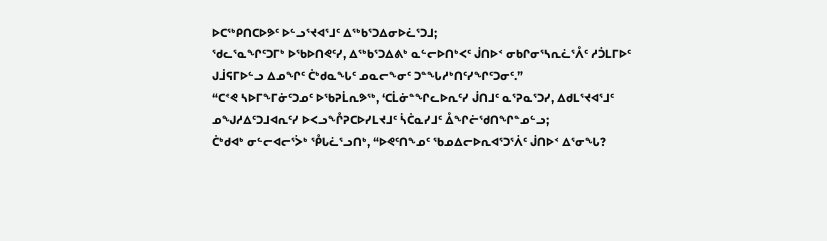ᐅᑕᖅᑭᑎᑕᐅᕗᑦ ᐅᓪᓗᕐᔪᐊᕐᒧᑦ ᐃᖅᑲᕐᑐᐃᓂᐅᓛᕐᑐᒧ;
ᖁᓚᕐᓇᖏᑦᑐᒥᒃ ᐅᖃᐅᑎᕙᑦᓯ, ᐃᖅᑲᕐᑐᐃᕕᒃ ᓇᓪᓕᐅᑎᒃᐸᑦ ᒎᑎᐅᑉ ᓂᑲᒋᓂᕐᓴᕆᓛᕐᐰᑦ ᓱᑑᒪᒥᐅᑦ ᒍᒨᕋᒥᐅᓪᓗ ᐃᓄᖏᑦ ᑖᒃᑯᓇᖓᑦ ᓄᓇᓕᖕᓂᑦ ᑐᓐᖓᓱᒃᑎᑦᓯᖏᑦᑐᓂᑦ.”
“ᑕᕝᕙ ᓴᐅᒥᖕᒥᓃᑦᑐᓄᑦ ᐅᖃᕈᒫᕆᕗᖅ, ‘ᑕᒫᓃᓐᖏᓚᐅᕆᑦᓯ ᒎᑎᒧᑦ ᓇᕐᕈᓇᕐᑐᓯ, ᐃᑯᒪᕐᔪᐊᕐᒧᑦ ᓄᖑᓱᐃᑦᑐᒧᐊᕆᑦᓯ ᐅᐸᓗᖕᒊᕈᑕᐅᓯᒪᔪᒧᑦ ᓵᑖᓇᓯᒧᑦ ᐂᖏᓖᖁᑎᖏᓐᓄᓪᓗ;
ᑖᒃᑯᐊᒃ ᓂᓪᓕᐊᓕᕐᐴᒃ ᕾᒐᓛᕐᓗᑎᒃ, “ᐅᕙᑦᑎᖕᓄᑦ ᖃᓄᐃᓕᐅᕆᐊᕐᑐᕐᐲᑦ ᒎᑎᐅᑉ ᐃᕐᓂᖓ?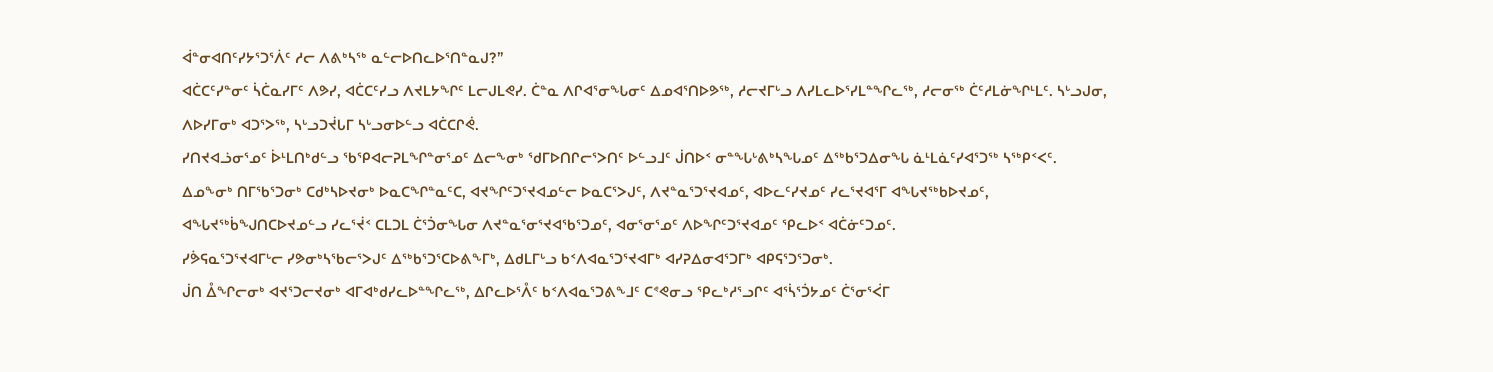ᐋᓐᓂᐊᑎᑦᓯᔭᕐᑐᕐᐲᑦ ᓱᓕ ᐱᕕᒃᓴᖅ ᓇᓪᓕᐅᑎᓚᐅᕐᑎᓐᓇᒍ?”
ᐊᑖᑕᑦᓯᓐᓂᑦ ᓵᑖᓇᓯᒥᑦ ᐱᕗᓯ, ᐊᑖᑕᑦᓯᓗ ᐱᔪᒪᔭᖏᑦ ᒪᓕᒍᒪᕙᓯ. ᑖᓐᓇ ᐱᒋᐊᕐᓂᖓᓂᑦ ᐃᓄᐊᕐᑎᐅᕗᖅ, ᓱᓕᔪᒥᒡᓗ ᐱᓯᒪᓚᐅᕐᓯᒪᓐᖏᓚᖅ, ᓱᓕᓂᖅ ᑖᑦᓱᒪᓃᖏᒻᒪᑦ. ᓴᒡᓗᒍᓂ, ᐱᐅᓯᒥᓂᒃ ᐊᑐᕐᐳᖅ, ᓴᒡᓗᑐᔫᒐᒥ ᓴᒡᓗᓂᐅᓪᓗ ᐊᑖᑕᒋᕚ.
ᓯᑎᔪᐊᓘᓂᕐᓄᑦ ᐆᒻᒪᑎᒃᑯᓪᓗ ᖃᕿᐊᓕᕈᒪᖏᓐᓂᕐᓄᑦ ᐃᓕᖕᓂᒃ ᖁᒥᐅᑎᒋᓕᕐᐳᑎᑦ ᐅᓪᓗᒧᑦ ᒎᑎᐅᑉ ᓂᓐᖓᒡᕕᒃᓴᖓᓄᑦ ᐃᖅᑲᕐᑐᐃᓂᖓ ᓈᒻᒪᓈᑦᓯᐊᕐᑐᖅ ᓴᖅᑭᑉᐸᑦ.
ᐃᓄᖕᓂᒃ ᑎᒥᖃᕐᑐᓂᒃ ᑕᑯᒃᓴᐅᔪᓂᒃ ᐅᓇᑕᖏᓐᓇᑦᑕ, ᐊᔪᖏᑦᑐᕐᔪᐊᓄᓪᓕ ᐅᓇᑕᕐᐳᒍᑦ, ᐱᔪᓐᓇᕐᑐᕐᔪᐊᓄᑦ, ᐊᐅᓚᑦᓯᔪᓄᑦ ᓯᓚᕐᔪᐊᕐᒥ ᐊᖓᔪᖅᑲᐅᔪᓄᑦ, ᐊᖓᔪᖅᑳᖑᑎᑕᐅᔪᓄᓪᓗ ᓯᓚᕐᔫᑉ ᑕᒪᑐᒪ ᑖᕐᑑᓂᖓᓂ ᐱᔪᓐᓇᕐᓂᕐᔪᐊᖃᕐᑐᓄᑦ, ᐊᓂᕐᓂᕐᓄᑦ ᐱᐅᖏᑦᑐᕐᔪᐊᓄᑦ ᕿᓚᐅᑉ ᐊᑖᓃᑦᑐᓄᑦ.
ᓯᕘᕋᓇᕐᑐᕐᔪᐊᒥᒡᓕ ᓯᕗᓂᒃᓴᖃᓕᕐᐳᒍᑦ ᐃᖅᑲᕐᑐᕐᑕᐅᕕᖕᒥᒃ, ᐃᑯᒪᒥᒡᓗ ᑲᑉᐱᐊᓇᕐᑐᕐᔪᐊᒥᒃ ᐊᓯᕈᐃᓂᐊᕐᑐᒥᒃ ᐊᑭᕋᕐᑐᕐᑐᓂᒃ.
ᒎᑎ ᐂᖏᓕᓂᒃ ᐊᔪᕐᑐᓕᔪᓂᒃ ᐊᒥᐊᒃᑯᓯᓚᐅᓐᖏᓚᖅ, ᐃᒋᓚᐅᕐᐰᑦ ᑲᑉᐱᐊᓇᕐᑐᕕᖕᒧᑦ ᑕᕝᕙᓂᓗ ᕿᓚᒃᓱᕐᓗᒋᑦ ᐊᕐᓵᕐᑑᔭᓄᑦ ᑖᕐᓂᕐᐹᒥ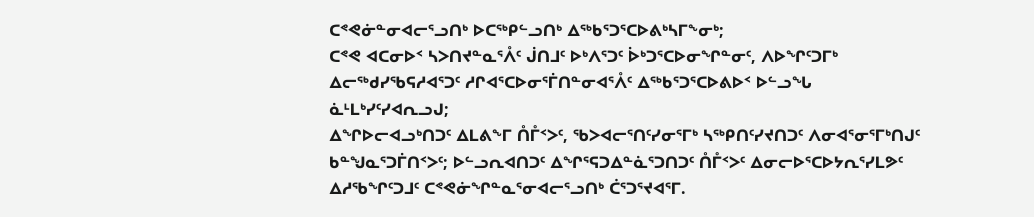ᑕᕝᕙᓃᓐᓂᐊᓕᕐᓗᑎᒃ ᐅᑕᖅᑭᓪᓗᑎᒃ ᐃᖅᑲᕐᑐᕐᑕᐅᕕᒃᓴᒥᖕᓂᒃ;
ᑕᕝᕙ ᐊᑕᓂᐅᑉ ᓴᐳᑎᔪᓐᓇᕐᐰᑦ ᒎᑎᒧᑦ ᐅᒃᐱᕐᑐᑦ ᐆᒃᑐᕐᑕᐅᓂᖏᓐᓂᑦ, ᐱᐅᖏᑦᑐᒥᒃ ᐃᓕᖅᑯᓯᖃᕋᓱᐊᕐᑐᑦ ᓱᒋᐊᕐᑕᐅᓂᕐᒦᑎᓐᓂᐊᕐᐰᑦ ᐃᖅᑲᕐᑐᕐᑕᐅᕕᐅᑉ ᐅᓪᓗᖓ ᓈᒻᒪᒃᓯᑦᓯᐊᕆᓗᒍ;
ᐃᖏᐅᓕᐊᓗᒃᑎᑐᑦ ᐃᒪᕕᖕᒥ ᑍᒤᑉᐳᑦ, ᖃᐳᐊᓕᕐᑎᑦᓯᓂᕐᒥᒃ ᓴᖅᑭᑎᑦᓯᔪᑎᑐᑦ ᐱᓂᐊᕐᓂᕐᒥᒃᑎᒍᑦ ᑲᓐᖑᓇᕐᑐᒦᑎᑉᐳᑦ; ᐅᓪᓗᕆᐊᑎᑐᑦ ᐃᖏᕐᕋᑐᐃᓐᓈᕐᑐᑎᑐᑦ ᑍᒤᑉᐳᑦ ᐃᓂᓕᐅᕐᑕᐅᔭᕆᕐᓯᒪᕗᑦ ᐃᓱᖃᖏᑦᑐᒧᑦ ᑕᕝᕙᓃᖏᓐᓇᕐᓂᐊᓕᕐᓗᑎᒃ ᑖᕐᑐᕐᔪᐊᕐᒥ.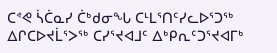ᑕᕝᕙ ᓵᑖᓇᓯ ᑖᒃᑯᓂᖓ ᑕᒻᒪᕐᑎᑦᓯᓚᐅᕐᑐᖅ ᐃᒋᑕᐅᔪᒫᕐᐳᖅ ᑕᓯᕐᔪᐊᒧᑦ ᐃᒃᑭᕆᑦᑐᕐᔪᐊᒥᒃ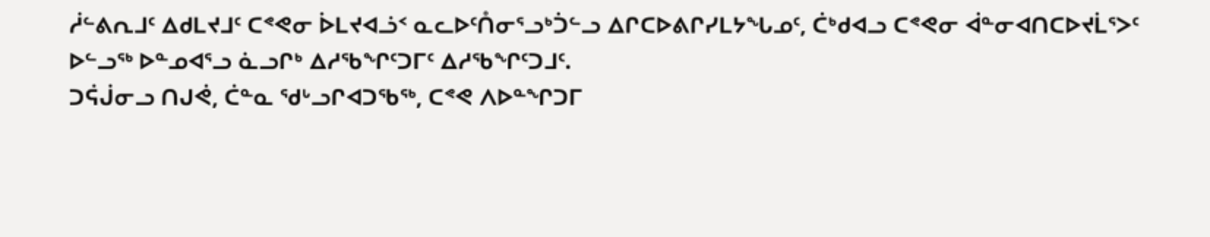ᓲᓪᕕᕆᒧᑦ ᐃᑯᒪᔪᒧᑦ ᑕᕝᕙᓂ ᐆᒪᔪᐊᓘᑉ ᓇᓚᐅᑦᑍᓂᕐᓗᒃᑑᓪᓗ ᐃᒋᑕᐅᕕᒋᓯᒪᔭᖓᓄᑦ, ᑖᒃᑯᐊᓗ ᑕᕝᕙᓂ ᐋᓐᓂᐊᑎᑕᐅᔪᒫᕐᐳᑦ ᐅᓪᓗᖅ ᐅᓐᓄᐊᕐᓗ ᓈᓗᒋᒃ ᐃᓱᖃᖏᑦᑐᒥᑦ ᐃᓱᖃᖏᑦᑐᒧᑦ.
ᑐᕌᒎᓂᓗ ᑎᒍᕚ, ᑖᓐᓇ ᖁᒡᓗᒋᐊᑐᖃᖅ, ᑕᕝᕙ ᐱᐅᓐᖏᑐᒥ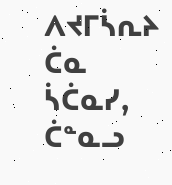ᐱᔪᒥᓵᕆᔨ ᑖᓇ ᓵᑖᓇᓯ, ᑖᓐᓇᓗ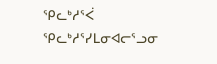ᕿᓚᒃᓱᕐᐹ ᕿᓚᒃᓱᕐᓯᒪᓂᐊᓕᕐᓗᓂ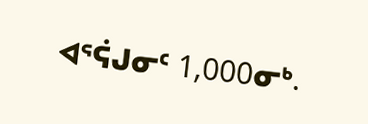ᐊᕐᕌᒍᓂᑦ 1,000ᓂᒃ.